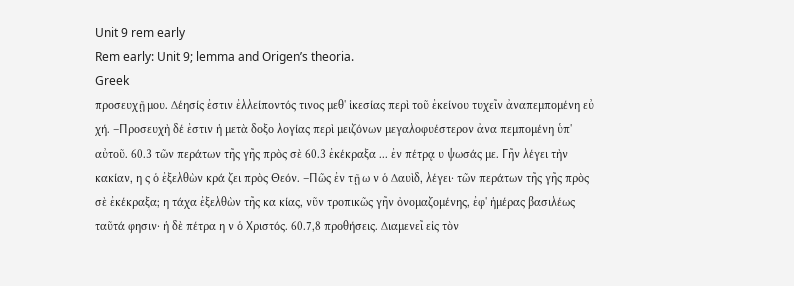Unit 9 rem early
Rem early: Unit 9; lemma and Origen’s theoria.
Greek
προσευχῇ μου. ∆έησίς ἐστιν ἐλλείποντός τινος μεθ' ἱκεσίας περὶ τοῦ ἐκείνου τυχεῖν ἀναπεμπομένη εὐ χή. –Προσευχὴ δέ ἐστιν ἡ μετὰ δοξο λογίας περὶ μειζόνων μεγαλοφυέστερον ἀνα πεμπομένη ὑπ' αὐτοῦ. 60.3 τῶν περάτων τῆς γῆς πρὸς σὲ 60.3 ἐκέκραξα ... ἐν πέτρᾳ υ ψωσάς με. Γῆν λέγει τὴν κακίαν, η ς ὁ ἐξελθὼν κρά ζει πρὸς Θεόν. –Πῶς ἐν τῇ ω ν ὁ ∆αυὶδ, λέγει· τῶν περάτων τῆς γῆς πρὸς σὲ ἐκέκραξα; η τάχα ἐξελθὼν τῆς κα κίας, νῦν τροπικῶς γῆν ὀνομαζομένης, ἐφ' ἡμέρας βασιλέως ταῦτά φησιν· ἡ δὲ πέτρα η ν ὁ Χριστός. 60.7,8 προθήσεις. ∆ιαμενεῖ εἰς τὸν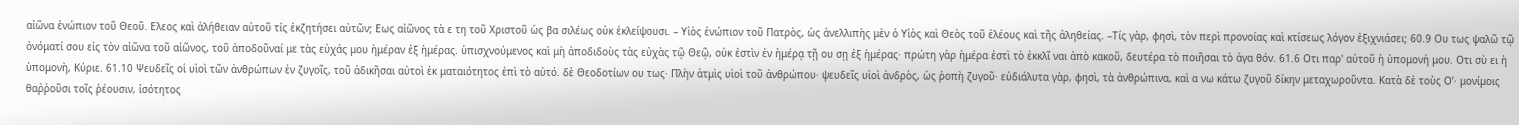αἰῶνα ἐνώπιον τοῦ Θεοῦ. Ελεος καὶ ἀλήθειαν αὐτοῦ τίς ἐκζητήσει αὐτῶν; Εως αἰῶνος τὰ ε τη τοῦ Χριστοῦ ὡς βα σιλέως οὐκ ἐκλείψουσι. – Υἱὸς ἐνώπιον τοῦ Πατρὸς, ὡς ἀνελλιπὴς μὲν ὁ Υἱὸς καὶ Θεὸς τοῦ ἐλέους καὶ τῆς ἀληθείας. –Τίς γὰρ, φησὶ, τὸν περὶ προνοίας καὶ κτίσεως λόγον ἐξιχνιάσει; 60.9 Ου τως ψαλῶ τῷ ὀνόματί σου εἰς τὸν αἰῶνα τοῦ αἰῶνος, τοῦ ἀποδοῦναί με τὰς εὐχάς μου ἡμέραν ἐξ ἡμέρας. ὑπισχνούμενος καὶ μὴ ἀποδιδοὺς τὰς εὐχὰς τῷ Θεῷ, οὐκ ἐστὶν ἐν ἡμέρᾳ τῇ ου σῃ ἐξ ἡμέρας· πρώτη γὰρ ἡμέρα ἐστὶ τὸ ἐκκλῖ ναι ἀπὸ κακοῦ, δευτέρα τὸ ποιῆσαι τὸ ἀγα θόν. 61.6 Οτι παρ' αὐτοῦ ἡ ὑπομονή μου. Οτι σὺ ει ἡ ὑπομονὴ, Κύριε. 61.10 Ψευδεῖς οἱ υἱοὶ τῶν ἀνθρώπων ἐν ζυγοῖς, τοῦ ἀδικῆσαι αὐτοὶ ἐκ ματαιότητος ἐπὶ τὸ αὐτό. δὲ Θεοδοτίων ου τως· Πλὴν ἀτμὶς υἱοὶ τοῦ ἀνθρώπου· ψευδεῖς υἱοὶ ἀνδρὸς, ὡς ῥοπὴ ζυγοῦ· εὐδιάλυτα γὰρ, φησὶ, τὰ ἀνθρώπινα, καὶ α νω κάτω ζυγοῦ δίκην μεταχωροῦντα. Κατὰ δὲ τοὺς Οʹ· μονίμοις θαῤῥοῦσι τοῖς ῥέουσιν, ἰσότητος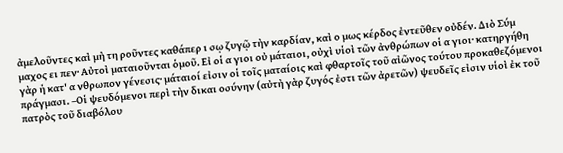ἀμελοῦντες καὶ μὴ τη ροῦντες καθάπερ ι σῳ ζυγῷ τὴν καρδίαν, καὶ ο μως κέρδος ἐντεῦθεν οὐδέν. ∆ιὸ Σύμ μαχος ει πεν· Αὐτοὶ ματαιοῦνται ὁμοῦ. Εἰ οἱ α γιοι οὐ μάταιοι, οὐχὶ υἱοὶ τῶν ἀνθρώπων οἱ α γιοι· κατηργήθη γὰρ ἡ κατ' α νθρωπον γένεσις· μάταιοί εἰσιν οἱ τοῖς ματαίοις καὶ φθαρτοῖς τοῦ αἰῶνος τούτου προκαθεζόμενοι πράγμασι. –Οἱ ψευδόμενοι περὶ τὴν δικαι οσύνην (αὐτὴ γὰρ ζυγός ἐστι τῶν ἀρετῶν) ψευδεῖς εἰσιν υἱοὶ ἐκ τοῦ πατρὸς τοῦ διαβόλου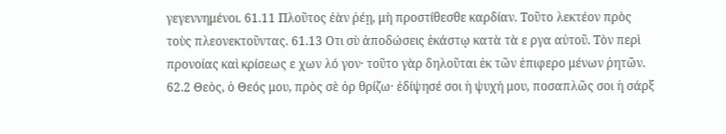γεγεννημένοι. 61.11 Πλοῦτος ἐὰν ῥέῃ, μὴ προστίθεσθε καρδίαν. Τοῦτο λεκτέον πρὸς τοὺς πλεονεκτοῦντας. 61.13 Οτι σὺ ἀποδώσεις ἑκάστῳ κατὰ τὰ ε ργα αὐτοῦ. Τὸν περὶ προνοίας καὶ κρίσεως ε χων λό γον· τοῦτο γὰρ δηλοῦται ἐκ τῶν ἐπιφερο μένων ῥητῶν. 62.2 Θεὸς, ὁ Θεός μου, πρὸς σὲ ὀρ θρίζω· ἐδίψησέ σοι ἡ ψυχή μου, ποσαπλῶς σοι ἡ σάρξ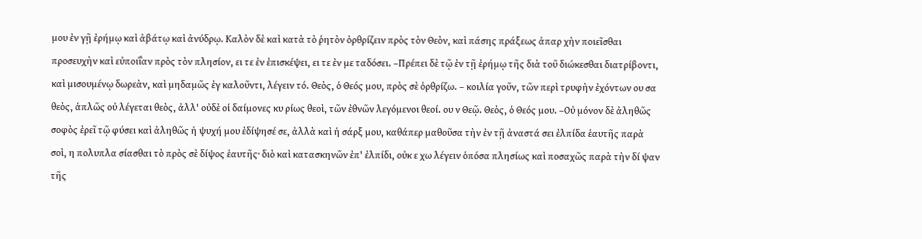μου ἐν γῇ ἐρήμῳ καὶ ἀβάτῳ καὶ ἀνύδρῳ. Καλὸν δὲ καὶ κατὰ τὸ ῥητὸν ὀρθρίζειν πρὸς τὸν Θεὸν, καὶ πάσης πράξεως ἀπαρ χὴν ποιεῖσθαι προσευχὴν καὶ εὐποιΐαν πρὸς τὸν πλησίον, ει τε ἐν ἐπισκέψει, ει τε ἐν με ταδόσει. –Πρέπει δὲ τῷ ἐν τῇ ἐρήμῳ τῆς διὰ τοῦ διώκεσθαι διατρίβοντι, καὶ μισουμένῳ δωρεὰν, καὶ μηδαμῶς ἐγ καλοῦντι, λέγειν τό. Θεὸς, ὁ Θεός μου, πρὸς σὲ ὀρθρίζω. – κοιλία γοῦν, τῶν περὶ τρυφὴν ἐχόντων ου σα θεὸς, ἁπλῶς οὐ λέγεται θεὸς, ἀλλ' οὐδὲ οἱ δαίμονες κυ ρίως θεοὶ, τῶν ἐθνῶν λεγόμενοι θεοί. ου ν Θεῷ. Θεὸς, ὁ Θεός μου. –Οὐ μόνον δὲ ἀληθῶς σοφὸς ἐρεῖ τῷ φύσει καὶ ἀληθῶς ἡ ψυχή μου ἐδίψησέ σε, ἀλλὰ καὶ ἡ σάρξ μου, καθάπερ μαθοῦσα τὴν ἐν τῇ ἀναστά σει ἐλπίδα ἑαυτῆς παρὰ σοὶ, η πολυπλα σίασθαι τὸ πρὸς σὲ δίψος ἑαυτῆς· διὸ καὶ κατασκηνῶν ἐπ' ἐλπίδι, οὐκ ε χω λέγειν ὁπόσα πλησίως καὶ ποσαχῶς παρὰ τὴν δί ψαν τῆς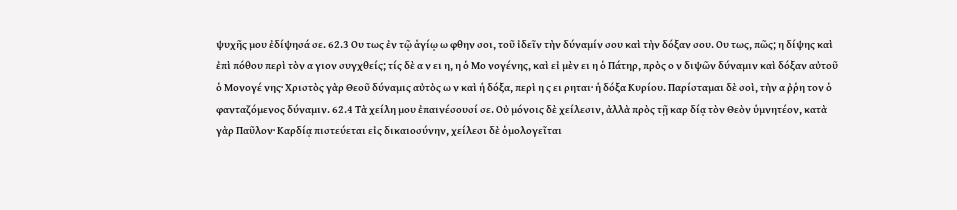ψυχῆς μου ἐδίψησά σε. 62.3 Ου τως ἐν τῷ ἁγίῳ ω φθην σοι, τοῦ ἰδεῖν τὴν δύναμίν σου καὶ τὴν δόξαν σου. Ου τως, πῶς; η δίψης καὶ ἐπὶ πόθου περὶ τὸν α γιον συγχθείς; τίς δὲ α ν ει η, η ὁ Μο νογένης, καὶ εἰ μὲν ει η ὁ Πάτηρ, πρὸς ο ν διψῶν δύναμιν καὶ δόξαν αὐτοῦ ὁ Μονογέ νης· Χριστὸς γὰρ Θεοῦ δύναμις αὐτὸς ω ν καὶ ἡ δόξα, περὶ η ς ει ρηται· ἡ δόξα Κυρίου. Παρίσταμαι δὲ σοὶ, τὴν α ῤῥη τον ὁ φανταζόμενος δύναμιν. 62.4 Τὰ χείλη μου ἐπαινέσουσί σε. Οὐ μόνοις δὲ χείλεσιν, ἀλλὰ πρὸς τῇ καρ δίᾳ τὸν Θεὸν ὑμνητέον, κατὰ γὰρ Παῦλον· Καρδίᾳ πιστεύεται εἰς δικαιοσύνην, χείλεσι δὲ ὁμολογεῖται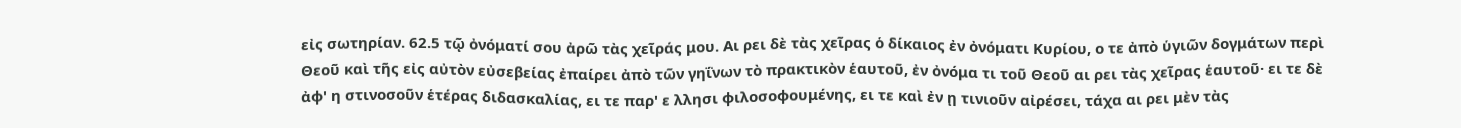εἰς σωτηρίαν. 62.5 τῷ ὀνόματί σου ἀρῶ τὰς χεῖράς μου. Αι ρει δὲ τὰς χεῖρας ὁ δίκαιος ἐν ὀνόματι Κυρίου, ο τε ἀπὸ ὑγιῶν δογμάτων περὶ Θεοῦ καὶ τῆς εἰς αὐτὸν εὐσεβείας ἐπαίρει ἀπὸ τῶν γηΐνων τὸ πρακτικὸν ἑαυτοῦ, ἐν ὀνόμα τι τοῦ Θεοῦ αι ρει τὰς χεῖρας ἑαυτοῦ· ει τε δὲ ἀφ' η στινοσοῦν ἑτέρας διδασκαλίας, ει τε παρ' ε λλησι φιλοσοφουμένης, ει τε καὶ ἐν ῃ τινιοῦν αἰρέσει, τάχα αι ρει μὲν τὰς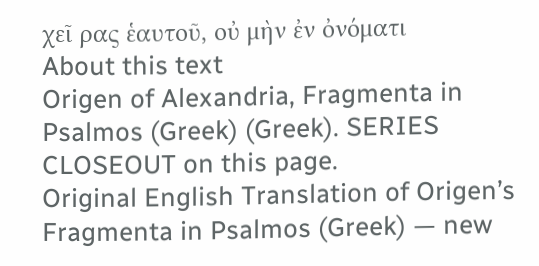χεῖ ρας ἑαυτοῦ, οὐ μὴν ἐν ὀνόματι
About this text
Origen of Alexandria, Fragmenta in Psalmos (Greek) (Greek). SERIES CLOSEOUT on this page.
Original English Translation of Origen’s Fragmenta in Psalmos (Greek) — new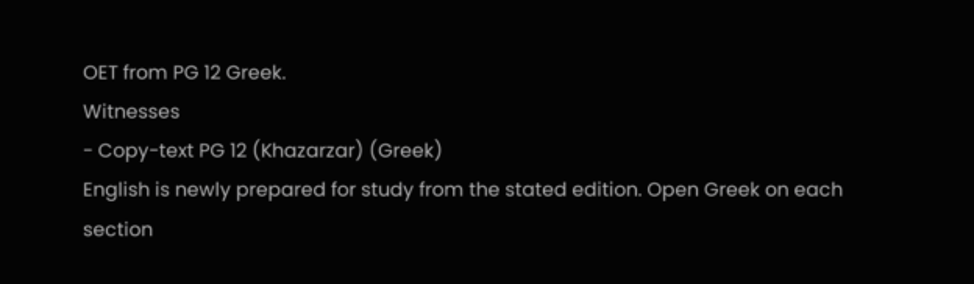OET from PG 12 Greek.
Witnesses
- Copy-text PG 12 (Khazarzar) (Greek)
English is newly prepared for study from the stated edition. Open Greek on each section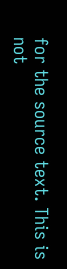for the source text. This is not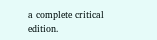a complete critical edition.